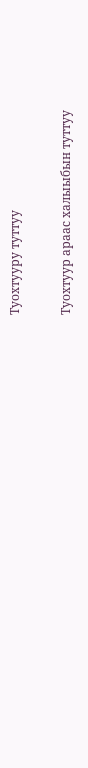Туохтууру туттуу

Туохтуур араас халыыбын туттуу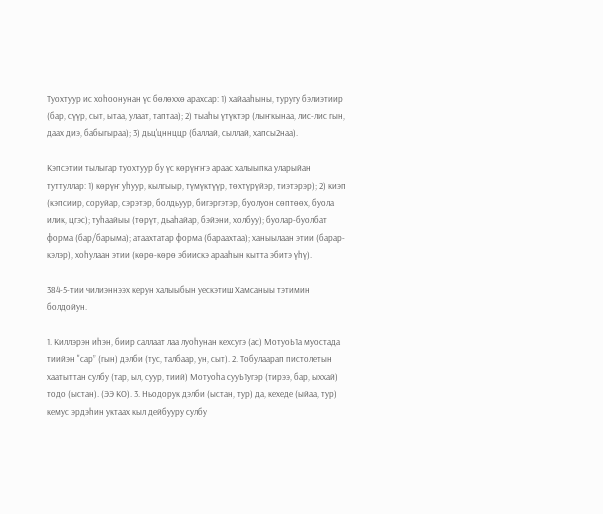Туохтуур ис хоһоонунан үс бөлөххө арахсар: 1) хайааһыны, туругу бэлиэтиир (бар, сүүр, сыт, ытаа, улаат, таптаа); 2) тыаһы үтүктэр (лыҥкынаа, лис-лис гын, даах диэ, бабыгыраа); 3) дьц'цннццр (баллай, сыллай, хапсы2наа).

Кэпсэтии тылыгар туохтуур бу үс көрүҥҥэ араас халыыпка уларыйан туттуллар: 1) көрүҥ уһуур, кылгыыр, түмүктүүр, төхтүрүйэр, тиэтэрэр); 2) киэп (кэпсиир, соруйар, сэрэтэр, болдьуур, бигэргэтэр, буолуон сөптөөх, буола илик, цгэс); туһаайыы (төрүт, дьаһайар, бэйэни, холбуу); буолар-буолбат форма (бар/барыма); атаахтатар форма (бараахтаа); ханыылаан этии (барар-кэлэр), хоһулаан этии (көрө-көрө эбиискэ арааһын кытта эбитэ үһү).

384-5-тии чилиэннээх керун халыыбын уескэтиш Хамсаныы тэтимин болдойун.

1. Киллэрэн иhэн, биир саллаат лаа луоһунан кехсугэ (ас) МотуоЬ1а муостада тиийэн "сар” (гын) дэлби (тус, талбаар, ун, сыт). 2. Тобулаарап пистолетын хаатыттан сулбу (тар, ыл, суур, тиий) Мотуоhа сууЬ1угэр (тирээ, бар, ыххай) тодо (ыстан). (ЭЭ КО). 3. Ньодорук дэлби (ыстан, тур) да, кехеде (ыйаа, тур) кемус эрдэhин уктаах кыл дейбууру сулбу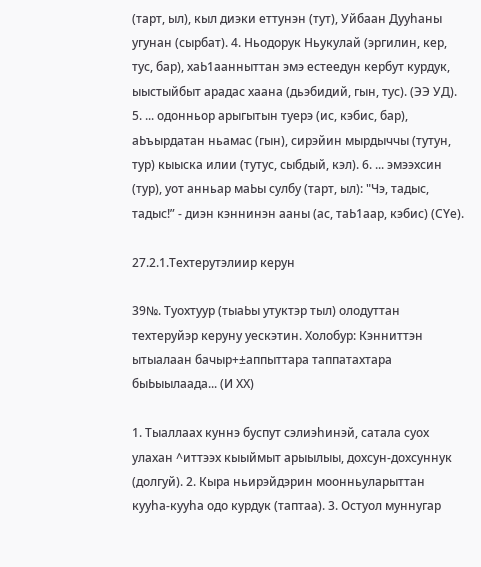(тарт, ыл), кыл диэки еттунэн (тут), Уйбаан Дууhаны угунан (сырбат). 4. Ньодорук Ньукулай (эргилин, кер, тус, бар), хаЬ1аанныттан эмэ естеедун кербут курдук, ыыстыйбыт арадас хаана (дьэбидий, гын, тус). (ЭЭ УД). 5. ... одонньор арыгытын туерэ (ис, кэбис, бар), аЬъырдатан ньамас (гын), сирэйин мырдыччы (тутун, тур) кыыска илии (тутус, сыбдый, кэл). 6. ... эмээхсин (тур), уот анньар маЬы сулбу (тарт, ыл): "Чэ, тадыс, тадыс!” - диэн кэннинэн ааны (ас, таЬ1аар, кэбис) (СYе).

27.2.1.Техтерутэлиир керун

39№. Туохтуур (тыаЬы утуктэр тыл) олодуттан техтеруйэр керуну уескэтин. Холобур: Кэнниттэн ытыалаан бачыр+±аппыттара таппатахтара быЬыылаада... (И ХХ)

1. Тыаллаах куннэ буспут сэлиэhинэй, сатала суох улахан ^иттээх кыыймыт арыылыы, дохсун-дохсуннук (долгуй). 2. Кыра ньирэйдэрин моонньуларыттан кууhа-кууhа одо курдук (таптаа). 3. Остуол муннугар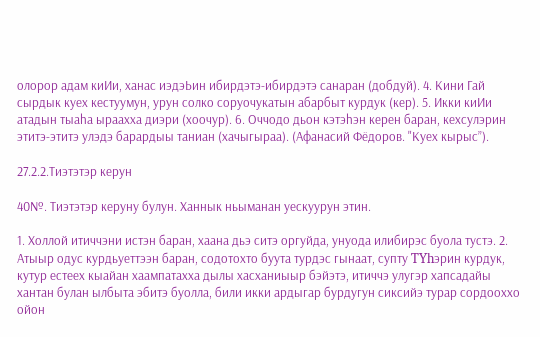олорор адам киИи, ханас иэдэЬин ибирдэтэ-ибирдэтэ санаран (добдуй). 4. Кини Гай сырдык куех кестуумун, урун солко соруочукатын абарбыт курдук (кер). 5. Икки киИи атадын тыаhа ыраахха диэри (хоочур). 6. Оччодо дьон кэтэhэн керен баран, кехсулэрин этитэ-этитэ улэдэ барардыы таниан (хачыгыраа). (Афанасий Фёдоров. "Куех кырыс”).

27.2.2.Тиэтэтэр керун

40№. Тиэтэтэр керуну булун. Ханнык ньыманан уескуурун этин.

1. Холлой итиччэни истэн баран, хаана дьэ ситэ оргуйда, унуода илибирэс буола тустэ. 2. Атыыр одус курдьуеттээн баран, содотохто буута турдэс гынаат, супту TYhэрин курдук, кутур естеех кыайан хаампатахха дылы хасханиыыр бэйэтэ, итиччэ улугэр хапсадайы хантан булан ылбыта эбитэ буолла, били икки ардыгар бурдугун сиксийэ турар сордооххо ойон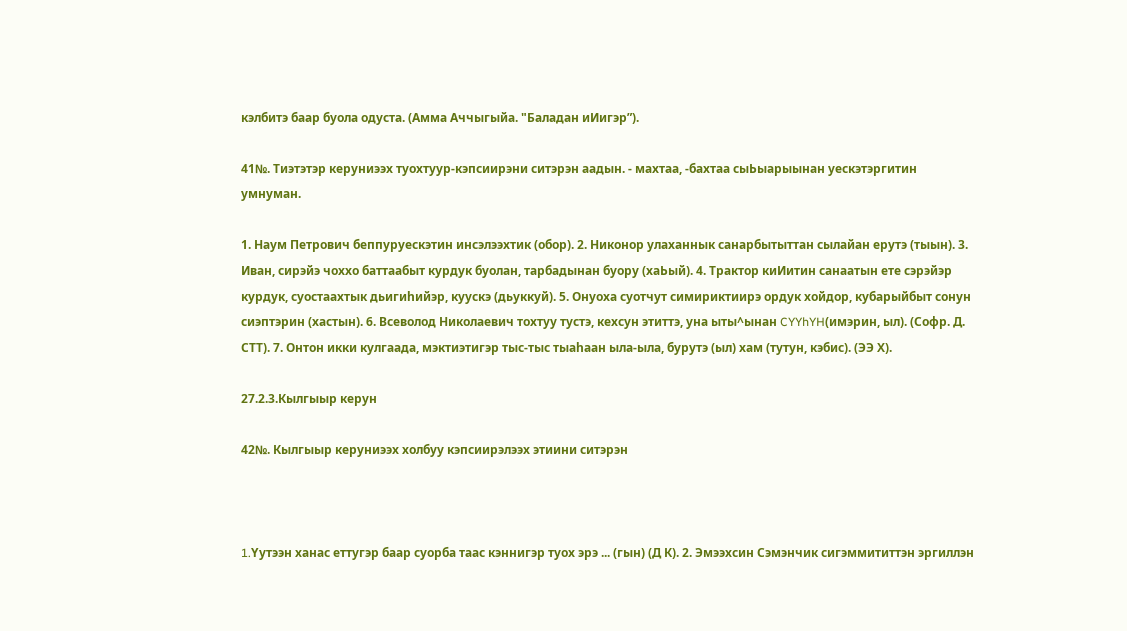кэлбитэ баар буола одуста. (Амма Аччыгыйа. "Баладан иИигэр”).

41№. Тиэтэтэр керуниээх туохтуур-кэпсиирэни ситэрэн аадын. - махтаа, -бахтаа сыЬыарыынан уескэтэргитин умнуман.

1. Наум Петрович беппуруескэтин инсэлээхтик (обор). 2. Никонор улаханнык санарбытыттан сылайан ерутэ (тыын). 3. Иван, сирэйэ чоххо баттаабыт курдук буолан, тарбадынан буору (хаЬый). 4. Трактор киИитин санаатын ете сэрэйэр курдук, суостаахтык дьигиhийэр, куускэ (дьуккуй). 5. Онуоха суотчут симириктиирэ ордук хойдор, кубарыйбыт сонун сиэптэрин (хастын). 6. Всеволод Николаевич тохтуу тустэ, кехсун этиттэ, уна ыты^ынан CYYhYH(имэрин, ыл). (Софр. Д. СТТ). 7. Онтон икки кулгаада, мэктиэтигэр тыс-тыс тыаhаан ыла-ыла, бурутэ (ыл) хам (тутун, кэбис). (ЭЭ Х).

27.2.3.Кылгыыр керун

42№. Кылгыыр керуниээх холбуу кэпсиирэлээх этиини ситэрэн



1.Yутээн ханас еттугэр баар суорба таас кэннигэр туох эрэ ... (гын) (Д К). 2. Эмээхсин Сэмэнчик сигэммититтэн эргиллэн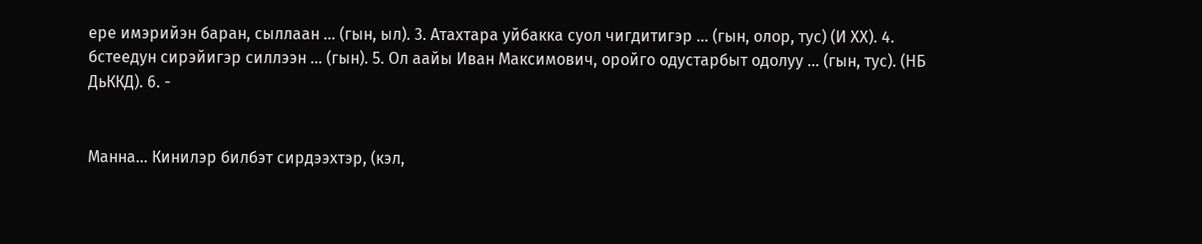ере имэрийэн баран, сыллаан ... (гын, ыл). 3. Атахтара уйбакка суол чигдитигэр ... (гын, олор, тус) (И ХХ). 4. бстеедун сирэйигэр силлээн ... (гын). 5. Ол аайы Иван Максимович, оройго одустарбыт одолуу ... (гын, тус). (НБ ДьККД). 6. -


Манна... Кинилэр билбэт сирдээхтэр, (кэл,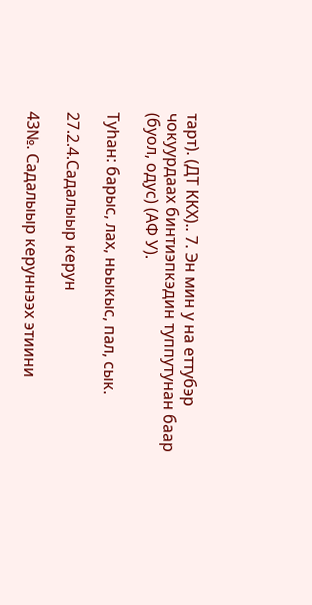тарт). (ДТ ККХ).. 7. Эн мин у на еттубэр чокуурдаах бинтиэпкэдин туппутунан баар (буол, одус) (АФ У).

Туhан: барыс, лах, ньыкыс, пал, сык.

27.2.4.Садалыыр керун

43№. Садалыыр керуннээх этиини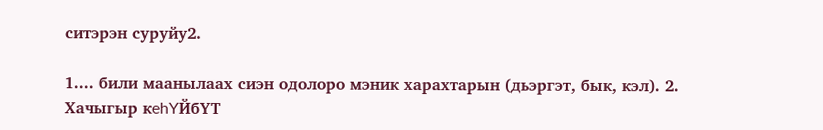ситэрэн суруйу2.

1.... били маанылаах сиэн одолоро мэник харахтарын (дьэргэт, бык, кэл). 2. Хачыгыр кehYЙбYT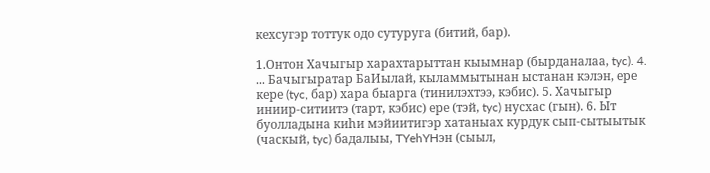кехсугэр тоттук одо сутуруга (битий, бар).

1.Онтон Хачыгыр харахтарыттан кыымнар (бырданалаа, tyc). 4. ... Бачыгыратар БаИылай, кыламмытынан ыстанан кэлэн, ере кере (tyc, бар) хара быарга (тинилэхтээ, кэбис). 5. Хачыгыр иниир-ситиитэ (тарт, кэбис) ере (тэй, tyc) нусхас (гын). 6. Ыт буолладына киhи мэйиитигэр хатаныах курдук сып-сытыытык (часкый, tyc) бадалыы, TYehYHэн (сыыл,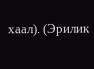хаал). (Эрилик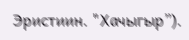Эристиин. "Хачыгыр”).